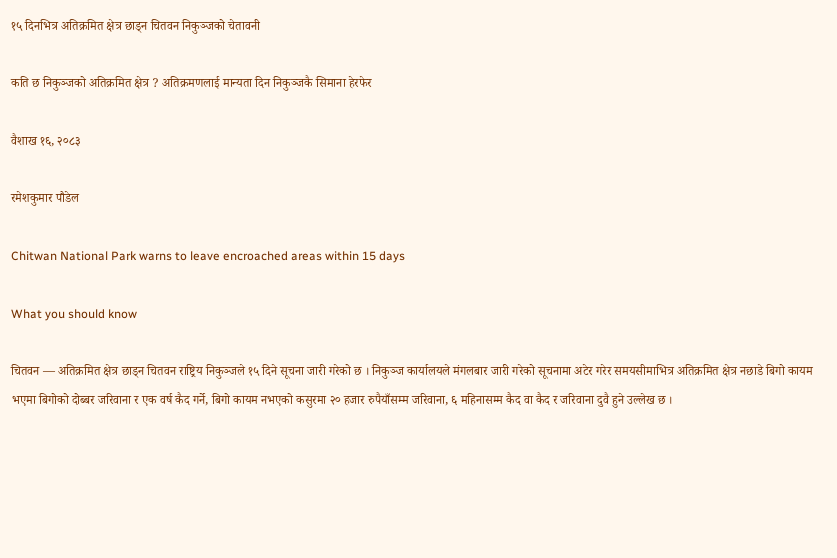१५ दिनभित्र अतिक्रमित क्षेत्र छाड्न चितवन निकुञ्जको चेतावनी

कति छ निकुञ्जको अतिक्रमित क्षेत्र ? अतिक्रमणलाई मान्यता दिन निकुञ्जकै सिमाना हेरफेर

वैशाख १६, २०८३

रमेशकुमार पौडेल

Chitwan National Park warns to leave encroached areas within 15 days

What you should know

चितवन — अतिक्रमित क्षेत्र छाड्न चितवन राष्ट्रिय निकुञ्जले १५ दिने सूचना जारी गरेको छ । निकुञ्ज कार्यालयले मंगलबार जारी गरेको सूचनामा अटेर गरेर समयसीमाभित्र अतिक्रमित क्षेत्र नछाडे बिगो कायम भएमा बिगोको दोब्बर जरिवाना र एक वर्ष कैद गर्ने, बिगो कायम नभएको कसुरमा २० हजार रुपैयाँसम्म जरिवाना, ६ महिनासम्म कैद वा कैद र जरिवाना दुवै हुने उल्लेख छ ।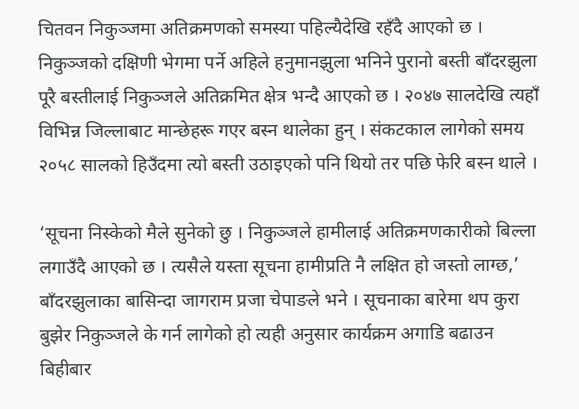चितवन निकुञ्जमा अतिक्रमणको समस्या पहिल्यैदेखि रहँदै आएको छ । निकुञ्जको दक्षिणी भेगमा पर्ने अहिले हनुमानझुला भनिने पुरानो बस्ती बाँदरझुला पूरै बस्तीलाई निकुञ्जले अतिक्रमित क्षेत्र भन्दै आएको छ । २०४७ सालदेखि त्यहाँ विभिन्न जिल्लाबाट मान्छेहरू गएर बस्न थालेका हुन् । संकटकाल लागेको समय २०५८ सालको हिउँदमा त्यो बस्ती उठाइएको पनि थियो तर पछि फेरि बस्न थाले ।

‘सूचना निस्केको मैले सुनेको छु । निकुञ्जले हामीलाई अतिक्रमणकारीको बिल्ला लगाउँदै आएको छ । त्यसैले यस्ता सूचना हामीप्रति नै लक्षित हो जस्तो लाग्छ,’ बाँदरझुलाका बासिन्दा जागराम प्रजा चेपाङले भने । सूचनाका बारेमा थप कुरा बुझेर निकुञ्जले के गर्न लागेको हो त्यही अनुसार कार्यक्रम अगाडि बढाउन बिहीबार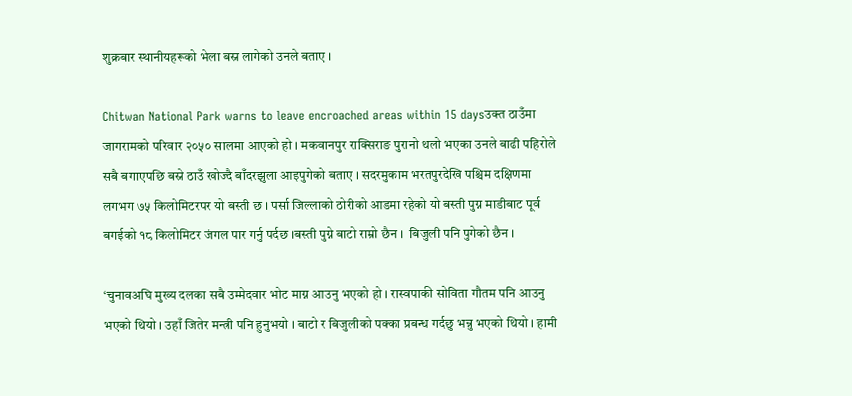शुक्रबार स्थानीयहरूको भेला बस्न लागेको उनले बताए ।

Chitwan National Park warns to leave encroached areas within 15 daysउक्त ठाउँमा जागरामको परिवार २०५० सालमा आएको हो । मकवानपुर राक्सिराङ पुरानो थलो भएका उनले बाढी पहिरोले सबै बगाएपछि बस्ने ठाउँ खोज्दै बाँदरझुला आइपुगेको बताए । सदरमुकाम भरतपुरदेखि पश्चिम दक्षिणमा लगभग ७५ किलोमिटरपर यो बस्ती छ । पर्सा जिल्लाको ठोरीको आडमा रहेको यो बस्ती पुग्न माडीबाट पूर्व बगईको १८ किलोमिटर जंगल पार गर्नु पर्दछ ।बस्ती पुग्ने बाटो राम्रो छैन ।  बिजुली पनि पुगेको छैन ।

‘चुनावअघि मुख्य दलका सबै उम्मेदवार भोट माग्न आउनु भएको हो । रास्वपाकी सोविता गौतम पनि आउनु भएको थियो । उहाँ जितेर मन्त्री पनि हुनुभयो । बाटो र बिजुलीको पक्का प्रबन्ध गर्दछु भन्नु भएको थियो । हामी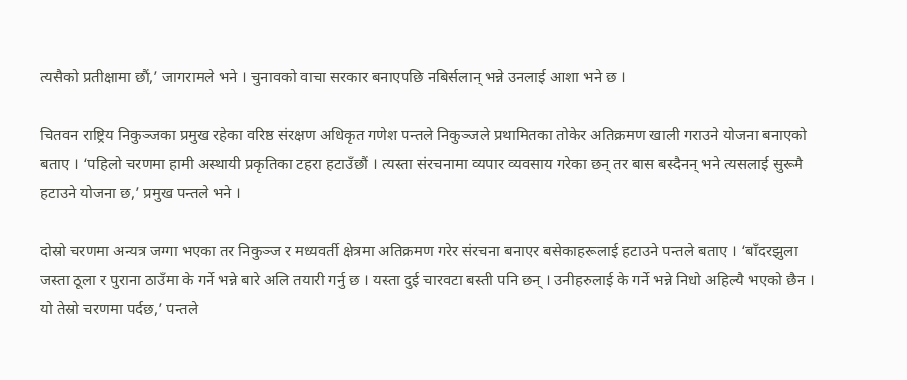त्यसैको प्रतीक्षामा छौं,’ जागरामले भने । चुनावको वाचा सरकार बनाएपछि नबिर्सलान् भन्ने उनलाई आशा भने छ ।

चितवन राष्ट्रिय निकुञ्जका प्रमुख रहेका वरिष्ठ संरक्षण अधिकृत गणेश पन्तले निकुञ्जले प्रथामितका तोकेर अतिक्रमण खाली गराउने योजना बनाएको बताए । ‘पहिलो चरणमा हामी अस्थायी प्रकृतिका टहरा हटाउँछौं । त्यस्ता संरचनामा व्यपार व्यवसाय गरेका छन् तर बास बस्दैनन् भने त्यसलाई सुरूमै हटाउने योजना छ,’ प्रमुख पन्तले भने ।

दोस्रो चरणमा अन्यत्र जग्गा भएका तर निकुञ्ज र मध्यवर्ती क्षेत्रमा अतिक्रमण गरेर संरचना बनाएर बसेकाहरूलाई हटाउने पन्तले बताए । ‘बाँदरझुला जस्ता ठूला र पुराना ठाउँमा के गर्ने भन्ने बारे अलि तयारी गर्नु छ । यस्ता दुई चारवटा बस्ती पनि छन् । उनीहरुलाई के गर्ने भन्ने निधो अहिल्यै भएको छैन । यो तेस्रो चरणमा पर्दछ,’ पन्तले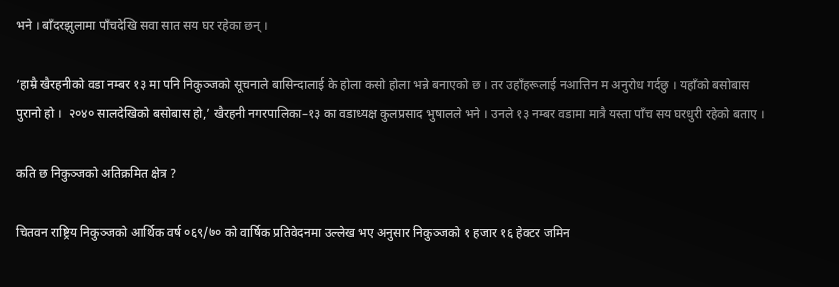भने । बाँदरझुलामा पाँचदेखि सवा सात सय घर रहेका छन् ।

‘हाम्रै खैरहनीको वडा नम्बर १३ मा पनि निकुञ्जको सूचनाले बासिन्दालाई के होला कसो होला भन्ने बनाएको छ । तर उहाँहरूलाई नआत्तिन म अनुरोध गर्दछु । यहाँको बसोबास पुरानो हो ।  २०४० सालदेखिको बसोबास हो,’ खैरहनी नगरपालिका–१३ का वडाध्यक्ष कुलप्रसाद भुषालले भने । उनले १३ नम्बर वडामा मात्रै यस्ता पाँच सय घरधुरी रहेको बताए ।

कति छ निकुञ्जको अतिक्रमित क्षेत्र ?

चितवन राष्ट्रिय निकुञ्जको आर्थिक वर्ष ०६९/७० को वार्षिक प्रतिवेदनमा उल्लेख भए अनुसार निकुञ्जको १ हजार १६ हेक्टर जमिन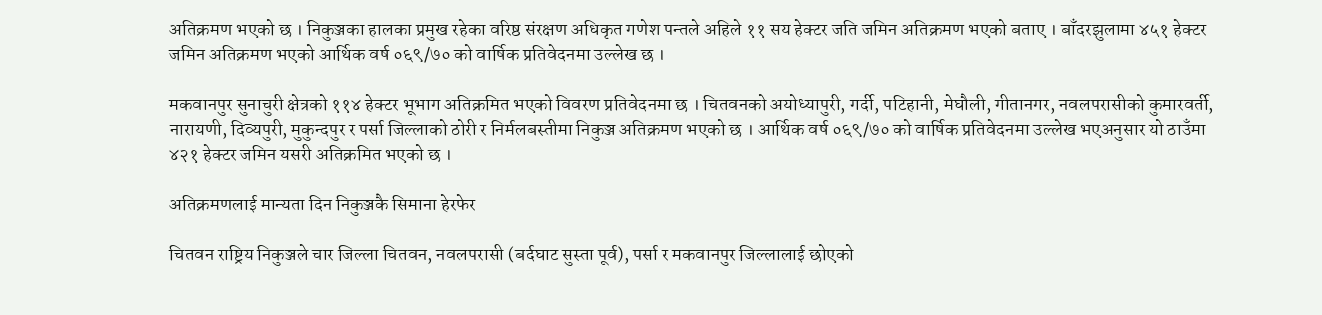अतिक्रमण भएको छ । निकुञ्जका हालका प्रमुख रहेका वरिष्ठ संरक्षण अधिकृत गणेश पन्तले अहिले ११ सय हेक्टर जति जमिन अतिक्रमण भएको बताए । बाँदरझुलामा ४५१ हेक्टर जमिन अतिक्रमण भएको आर्थिक वर्ष ०६९/७० को वार्षिक प्रतिवेदनमा उल्लेख छ ।

मकवानपुर सुनाचुरी क्षेत्रको ११४ हेक्टर भूभाग अतिक्रमित भएको विवरण प्रतिवेदनमा छ । चितवनको अयोध्यापुरी, गर्दी, पटिहानी, मेघौली, गीतानगर, नवलपरासीको कुमारवर्ती, नारायणी, दिव्यपुरी, मुकुन्दपुर र पर्सा जिल्लाको ठोरी र निर्मलबस्तीमा निकुञ्ज अतिक्रमण भएको छ । आर्थिक वर्ष ०६९/७० को वार्षिक प्रतिवेदनमा उल्लेख भएअनुसार यो ठाउँमा ४२१ हेक्टर जमिन यसरी अतिक्रमित भएको छ ।

अतिक्रमणलाई मान्यता दिन निकुञ्जकै सिमाना हेरफेर

चितवन राष्ट्रिय निकुञ्जले चार जिल्ला चितवन, नवलपरासी (बर्दघाट सुस्ता पूर्व), पर्सा र मकवानपुर जिल्लालाई छोएको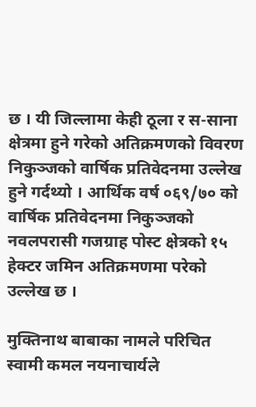छ । यी जिल्लामा केही ठूला र स-साना क्षेत्रमा हुने गरेको अतिक्रमणको विवरण निकुञ्जको वार्षिक प्रतिवेदनमा उल्लेख हुने गर्दथ्यो । आर्थिक वर्ष ०६९/७० को वार्षिक प्रतिवेदनमा निकुञ्जको नवलपरासी गजग्राह पोस्ट क्षेत्रको १५ हेक्टर जमिन अतिक्रमणमा परेको उल्लेख छ ।

मुक्तिनाथ बाबाका नामले परिचित स्वामी कमल नयनाचार्यले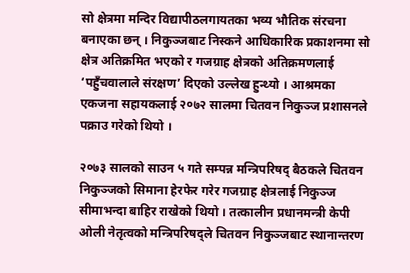सो क्षेत्रमा मन्दिर विद्यापीठलगायतका भव्य भौतिक संरचना बनाएका छन् । निकुञ्जबाट निस्कने आधिकारिक प्रकाशनमा सो क्षेत्र अतिक्रमित भएको र गजग्राह क्षेत्रको अतिक्रमणलाई ‘पहुँचवालाले संरक्षण’ दिएको उल्लेख हुन्थ्यो । आश्रमका एकजना सहायकलाई २०७२ सालमा चितवन निकुञ्ज प्रशासनले पक्राउ गरेको थियो ।

२०७३ सालको साउन ५ गते सम्पन्न मन्त्रिपरिषद् बैठकले चितवन निकुञ्जको सिमाना हेरफेर गरेर गजग्राह क्षेत्रलाई निकुञ्ज सीमाभन्दा बाहिर राखेको थियो । तत्कालीन प्रधानमन्त्री केपी ओली नेतृत्वको मन्त्रिपरिषद्ले चितवन निकुञ्जबाट स्थानान्तरण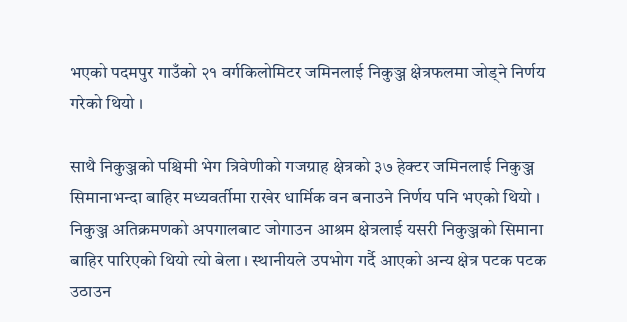भएको पदमपुर गाउँको २१ वर्गकिलोमिटर जमिनलाई निकुञ्ज क्षेत्रफलमा जोड्ने निर्णय गरेको थियो ।

साथै निकुञ्जको पश्चिमी भेग त्रिवेणीको गजग्राह क्षेत्रको ३७ हेक्टर जमिनलाई निकुञ्ज सिमानाभन्दा बाहिर मध्यवर्तीमा राखेर धार्मिक वन बनाउने निर्णय पनि भएको थियो । निकुञ्ज अतिक्रमणको अपगालबाट जोगाउन आश्रम क्षेत्रलाई यसरी निकुञ्जको सिमाना बाहिर पारिएको थियो त्यो बेला । स्थानीयले उपभोग गर्दै आएको अन्य क्षेत्र पटक पटक उठाउन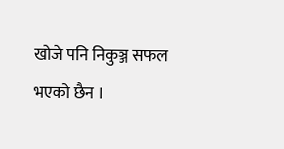खोजे पनि निकुञ्ज सफल भएको छैन ।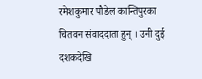रमेशकुमार पौडेल कान्तिपुरका चितवन संवाददाता हुन् । उनी दुई दशकदेखि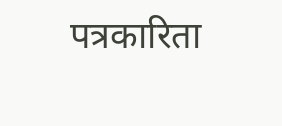पत्रकारिता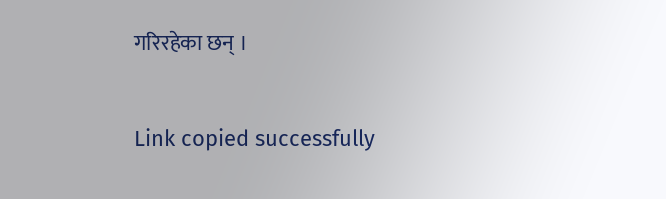गरिरहेका छन् ।

Link copied successfully